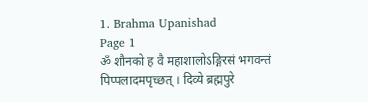1. Brahma Upanishad
Page 1
ॐ शौनको ह वै महाशालोऽङ्गिरसं भगवन्तं पिप्पलादमपृच्छत् । दिव्ये ब्रह्मपुरे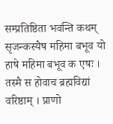सम्प्रतिष्ठिता भवन्ति कथम् सृजन्कस्यैष महिमा बभूव यो हाषे महिमा बभूव क एषः ।
तस्मै स होवाच ब्रह्मविद्यां वरिष्ठाम् । प्राणो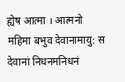ह्येष आत्मा । आत्मनो महिमा बभुव देवानामायु: स देवानां निधनमनिधनं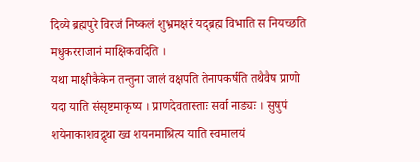दिव्ये ब्रह्मपुरे विरजं निष्कलं शुभ्रमक्षरं यद्ब्रह्म विभाति स नियच्छति मधुकरराजानं माक्षिकवदिति ।
यथा माक्षीकैकेन तन्तुना जालं वक्षपति तेनापकर्षति तथैवैष प्राणो यदा याति संसृष्टमाकृष्य । प्राणदेवतास्ताः सर्वा नाड्यः । सुषुपं शयेनाकाशवद्गृथा ख्व शयनमाश्रित्य याति स्वमालयं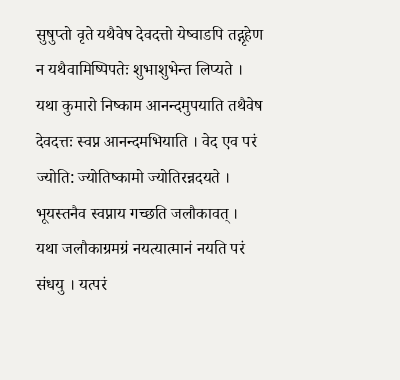सुषुप्तो वृते यथैवेष देवदत्तो येष्वाडपि तद्गृहेण न यथैवामिष्पिपतेः शुभाशुभेन्त लिप्यते ।
यथा कुमारो निष्काम आनन्दमुपयाति तथैवेष देवदत्तः स्वप्न आनन्दमभियाति । वेद एव परं ज्योति: ज्योतिष्कामो ज्योतिरन्नदयते । भूयस्तनैव स्वप्नाय गच्छति जलौकावत् ।
यथा जलौकाग्रमग्रं नयत्यात्मानं नयति परं संधयु । यत्परं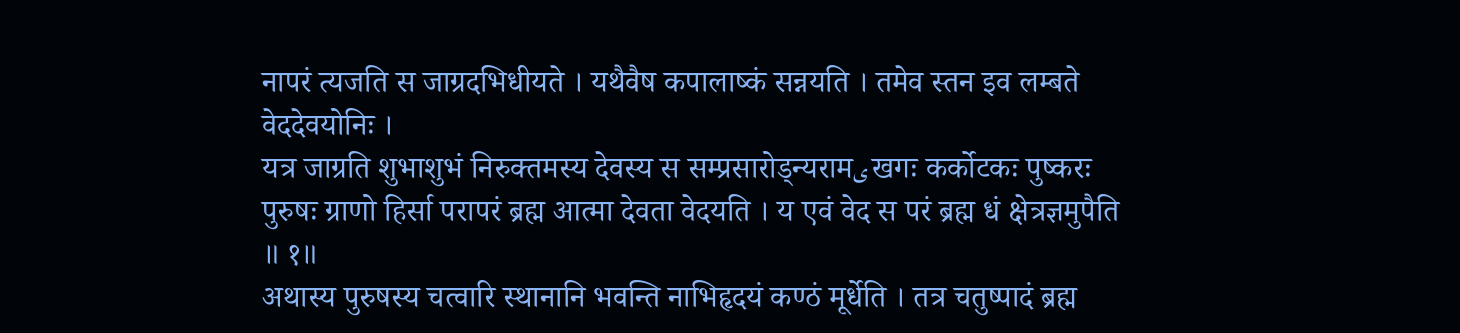नापरं त्यजति स जाग्रदभिधीयते । यथैवैष कपालाष्कं सन्नयति । तमेव स्तन इव लम्बते वेददेवयोनिः ।
यत्र जाग्रति शुभाशुभं निरुक्तमस्य देवस्य स सम्प्रसारोड्न्यरामى खगः कर्कोटकः पुष्करः पुरुषः ग्राणो हिर्सा परापरं ब्रह्म आत्मा देवता वेदयति । य एवं वेद स परं ब्रह्म धं क्षेत्रज्ञमुपैति ॥ १॥
अथास्य पुरुषस्य चत्वारि स्थानानि भवन्ति नाभिहृदयं कण्ठं मूर्धेति । तत्र चतुष्पादं ब्रह्म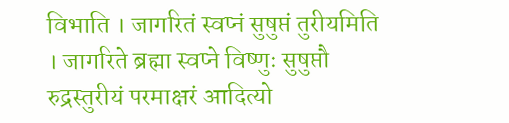विभाति । जागरितं स्वप्नं सुषुप्तं तुरीयमिति । जागरिते ब्रह्मा स्वप्ने विष्णुः सुषुप्तौ रुद्रस्तुरीयं परमाक्षरं आदित्यो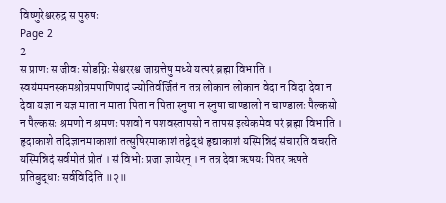विष्णुरेश्वररुद्र स पुरुषः
Page 2
2
स प्राणः स जीवः सोडग्निः सेश्वररश्व जाग्रत्तेषु मध्ये यत्परं ब्रह्मा विभाति । स्वयंममनस्कमश्रोत्रमपाणिपादं ज्योतिर्वर्जितं न तत्र लोकान लोकान वेदा न विदा देवा न देवा यज्ञा न यज्ञ माता न माता पिता न पिता स्नुषा न स्नुषा चाण्डालो न चाण्डालः पैल्कसो न पैल्कसः श्रमणो न श्रमणः पशवो न पशवस्तापसो न तापस इत्येकमेव परं ब्रह्मा विभाति । हृदाकाशे तदिज्ञानमाकाशां तत्सुषिरमाकाशं तद्वेद्धं हृद्याकाशं यस्मिन्निदं संचारति वचरति यस्मिन्निदं सर्वमोतं प्रोतं । सं विभोः प्रजा ज्ञायेरन् । न तत्र देवा ऋषयः पितर ऋषते प्रतिबुद्धाः सर्वविदिति ॥२॥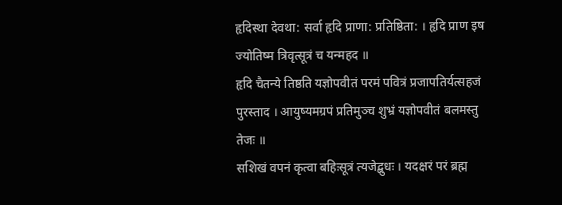हृदिस्था देवथा: सर्वा हृदि प्राणा: प्रतिष्ठिता: । हृदि प्राण इष ज्योतिष्म त्रिवृत्सूत्रं च यन्महद ॥
हृदि चैतन्ये तिष्ठति यज्ञोपवीतं परमं पवित्रं प्रजापतिर्यत्सहजं पुरस्ताद । आयुष्यमग्रपं प्रतिमुञ्च शुभ्रं यज्ञोपवीतं बलमस्तु तेजः ॥
सशिखं वपनं कृत्वा बहिःसूत्रं त्यजेद्बुधः । यदक्षरं परं ब्रह्म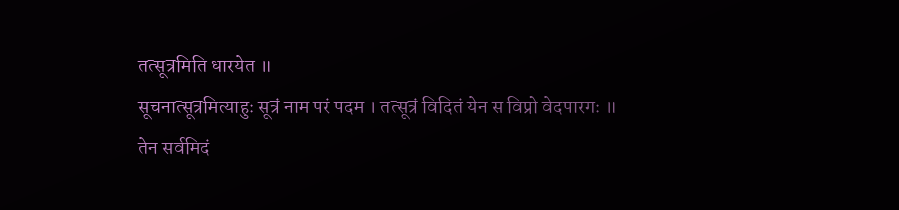तत्सूत्रमिति धारयेत ॥
सूचनात्सूत्रमित्याहुः सूत्रं नाम परं पदम । तत्सूत्रं विदितं येन स विप्रो वेदपारगः ॥
तेन सर्वमिदं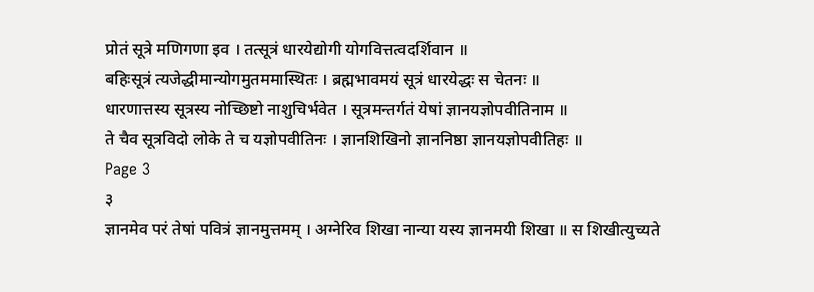प्रोतं सूत्रे मणिगणा इव । तत्सूत्रं धारयेद्योगी योगवित्तत्वदर्शिवान ॥
बहिःसूत्रं त्यजेद्धीमान्योगमुतममास्थितः । ब्रह्मभावमयं सूत्रं धारयेद्धः स चेतनः ॥
धारणात्तस्य सूत्रस्य नोच्छिष्टो नाशुचिर्भवेत । सूत्रमन्तर्गतं येषां ज्ञानयज्ञोपवीतिनाम ॥
ते चैव सूत्रविदो लोके ते च यज्ञोपवीतिनः । ज्ञानशिखिनो ज्ञाननिष्ठा ज्ञानयज्ञोपवीतिहः ॥
Page 3
३
ज्ञानमेव परं तेषां पवित्रं ज्ञानमुत्तमम् । अग्नेरिव शिखा नान्या यस्य ज्ञानमयी शिखा ॥ स शिखीत्युच्यते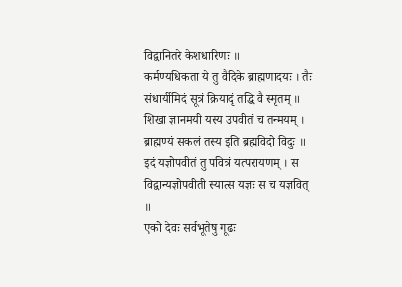विद्वानितरे केशधारिणः ॥
कर्मण्यधिकता ये तु वैदिके ब्राह्मणादयः । तैः संधार्यीमिदं सूत्रं क्रियादृं तद्धि वै स्मृतम् ॥
शिखा ज्ञानमयी यस्य उपवीतं च तन्मयम् । ब्राह्मण्यं सकलं तस्य इति ब्रह्मविदो विदुः ॥
इदं यज्ञोपवीतं तु पवित्रं यत्परायणम् । स विद्वान्यज्ञोपवीती स्यात्स यज्ञः स च यज्ञवित् ॥
एको देवः सर्वभूतेषु गूढः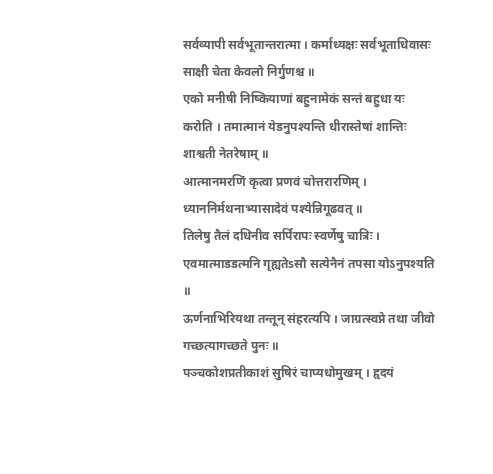सर्वव्यापी सर्वभूतान्तरात्मा । कर्माध्यक्षः सर्वभूताधिवासः साक्षी चेता केवलो निर्गुणश्च ॥
एको मनीषी निष्कियाणां बहुनामेकं सन्तं बहुधा यः करोति । तमात्मानं येडनुपश्यन्ति धीरास्तेषां शान्तिः शाश्वती नेतरेषाम् ॥
आत्मानमरणिं कृत्वा प्रणवं चोत्तरारणिम् । ध्याननिर्मथनाभ्यासादेवं पश्येन्निगूढवत् ॥
तिलेषु तैलं दधिनीव सर्पिरापः स्वर्णेषु चात्रिः । एवमात्माडडत्मनि गृह्यतेsसौ सत्येनैनं तपसा योऽनुपश्यति ॥
ऊर्णनाभिरियथा तन्तून् संहरत्यपि । जाग्रत्स्वप्ने तथा जीवो गच्छत्यागच्छते पुनः ॥
पञ्चकोशप्रतीकाशं सुषिरं चाप्यधोमुखम् । हृदयं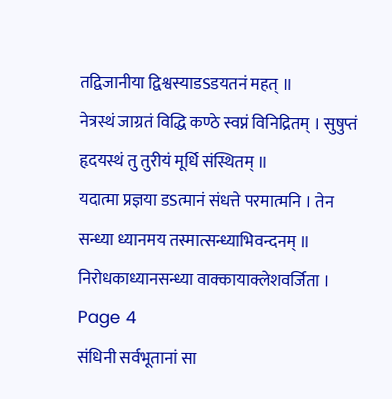तद्विजानीया द्विश्वस्याडSडयतनं महत् ॥
नेत्रस्थं जाग्रतं विद्धि कण्ठे स्वप्नं विनिद्रितम् । सुषुप्तं हृदयस्थं तु तुरीयं मूर्धि संस्थितम् ॥
यदात्मा प्रज्ञया डSत्मानं संधत्ते परमात्मनि । तेन सन्ध्या ध्यानमय तस्मात्सन्ध्याभिवन्दनम् ॥
निरोधकाध्यानसन्ध्या वाक्कायाक्लेशवर्जिता ।
Page 4
संधिनी सर्वभूतानां सा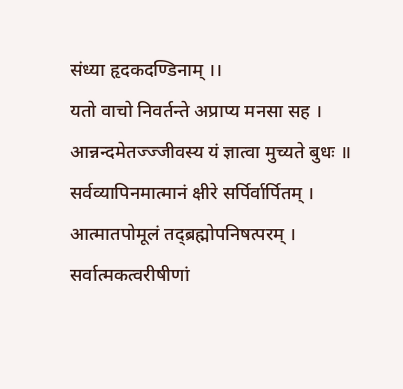संध्या हृदकदण्डिनाम् ।।
यतो वाचो निवर्तन्ते अप्राप्य मनसा सह ।
आन्नन्दमेतज्ज्जीवस्य यं ज्ञात्वा मुच्यते बुधः ॥
सर्वव्यापिनमात्मानं क्षीरे सर्पिर्वार्पितम् ।
आत्मातपोमूलं तद्ब्रह्मोपनिषत्परम् ।
सर्वात्मकत्वरीषीणां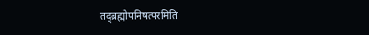तद्ब्रह्मोपनिषत्परमिति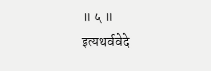॥ ५ ॥
इत्यथर्ववेदे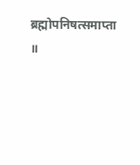ब्रह्मोपनिषत्समाप्ता ॥